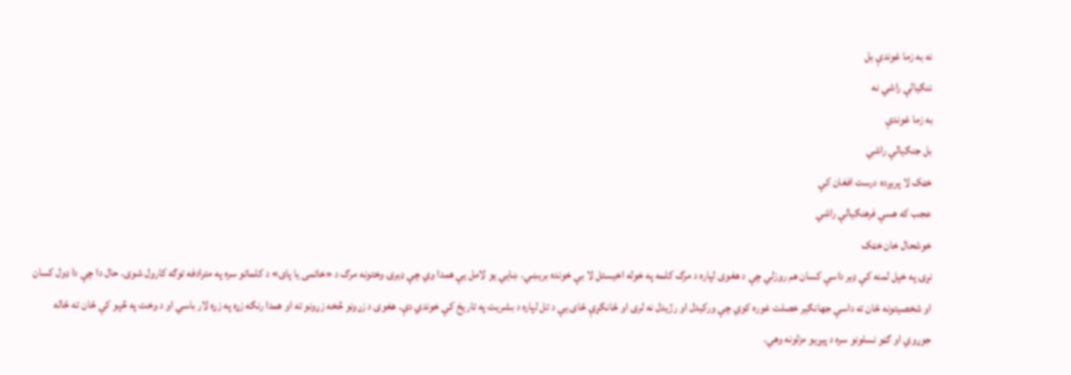نه به زما غوندې بل
ننګیالې راشي نه
به زما غوندې
بل جنګیالې راشي
خټک لا پریږده درست افغان کې
عجب که هسې فرهنګیالې راشي
خوشحال خان خټک
نړۍ په خپل لمنه کې ډیر داسې کسان هم روزلي چې د هغوی لپاره د مرګ کلمه په خوله اخیستل لا بې خونده بریښي. ښایي یو لامل یې همدا وي چې ډیرۍ وختونه مرګ د «خاتمی یا پای» د کلماتو سره په مترادفه توګه کارول شوی. حال دا چې دا ډول کسان او شخصیتونه ځان ته داسې جهانګیر خصلت غوره کوي چې ورکیدل او رژیدل نه لری او ځانګړې ځای یې د تل لپاره د بشریت په تاریخ کې خوندي دې. هغوی د زړونو څخه زړونو ته او همدا رنګه زړه په زړه لار باسي او د وخت په څپو کې ځان ته ځاله جوړوي او ګڼو نسلونو سره د پیړیو مزلونه وهي.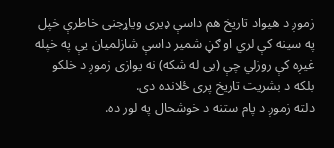زموږ د هیواد تاریخ هم داسې ډیری ویاړجنی خاطرې خپل په سینه کې لري او ګڼ شمیر داسې شازلمیان یې په خپله غیږه کې روزلي چې (بی له شکه) نه یوازی زموږ د خلکو بلکه د بشریت تاریخ پری ځلانده دی.
دلته زموږ د پام ستنه د خوشحال په لور ده.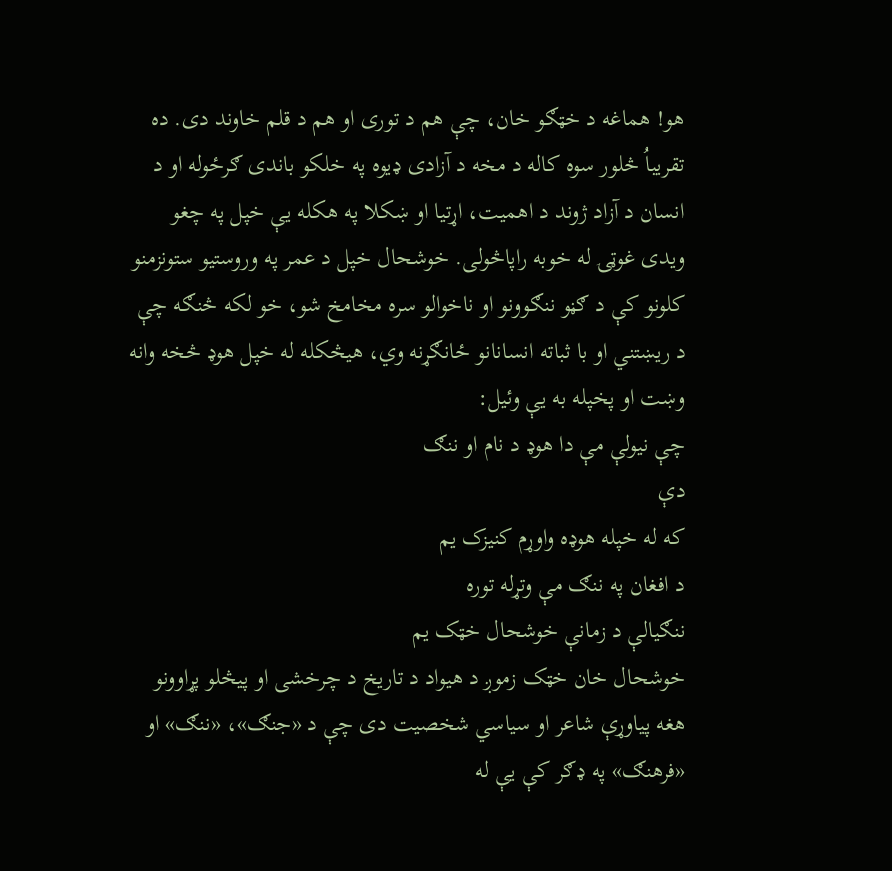هو! هماغه د خټګو خان، چې هم د توری او هم د قلم خاوند دی. ده تقریباُ څلور سوه کاله د مخه د آزادی ډیوه په خلکو باندی ګرځوله او د انسان د آزاد ژوند د اهمیت، اړتیا او ښکلا په هکله یې خپل په چغو ویدی غوټۍ له خوبه راپاڅولی. خوشحال خپل د عمر په وروستیو ستونزمنو کلونو کې د ګڼو ننګوونو او ناخوالو سره مخامخ شو، خو لکه څنګه چې د ریښتني او با ثباته انسانانو ځانګړنه وي، هیڅکله له خپل هوډ څخه وانه وښت او پخپله به یې وئیل:
چې نیولې مې دا هوډ د نام او ننګ
دې
که له خپله هوډه واوړم کنیزک یم
د افغان په ننګ مې وتړله توره
ننګیالې د زمانې خوشحال خټک یم
خوشحال خان خټک زموږ د هیواد د تاریخ د چرخشی او پیڅلو پړاوونو هغه پیاوړې شاعر او سیاسي شخصیت دی چې د «جنګ»، «ننګ» او «فرهنګ» په ډګر کې یې له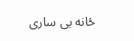ځانه بی ساری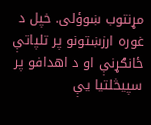مړنتوب ښوؤلی. خپل د غوره ارزښتونو پر تلپاتې ځانګړنې او د اهدافو پر سپیڅلتیا یې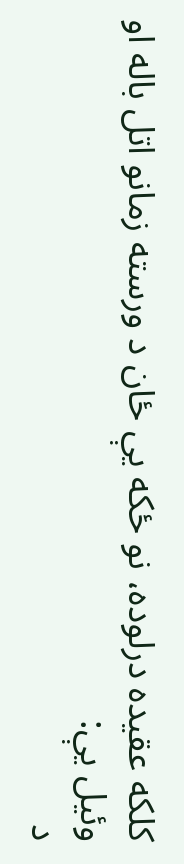کلکه عقیده درلوده، نو ځکه یې ځان د ورسته زمانو اتل باله او وئیل یې:
د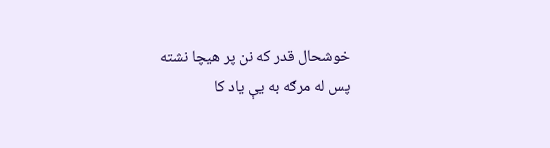خوشحال قدر که نن پر هیچا نشته
پس له مرګه به یې یاد کا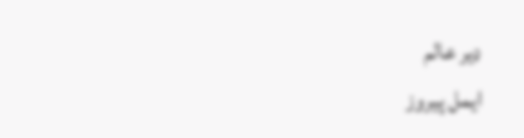ډیر عالم
ایمل پیروز